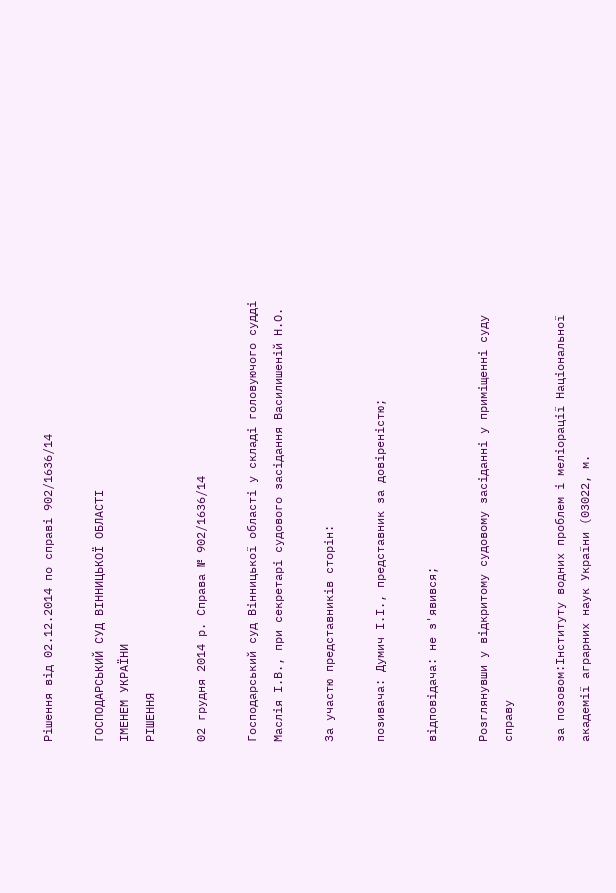Рішення від 02.12.2014 по справі 902/1636/14

ГОСПОДАРСЬКИЙ СУД ВІННИЦЬКОЇ ОБЛАСТІ
ІМЕНЕМ УКРАЇНИ
РІШЕННЯ

02 грудня 2014 р. Справа № 902/1636/14

Господарський суд Вінницької області у складі головуючого судді Маслія І.В., при секретарі судового засідання Василишеній Н.О.

За участю представників сторін:

позивача: Думич І.І., представник за довіреністю;

відповідача: не з'явився;

Розглянувши у відкритому судовому засіданні у приміщенні суду справу

за позовом:Інституту водних проблем і меліорації Національної академії аграрних наук України (03022, м.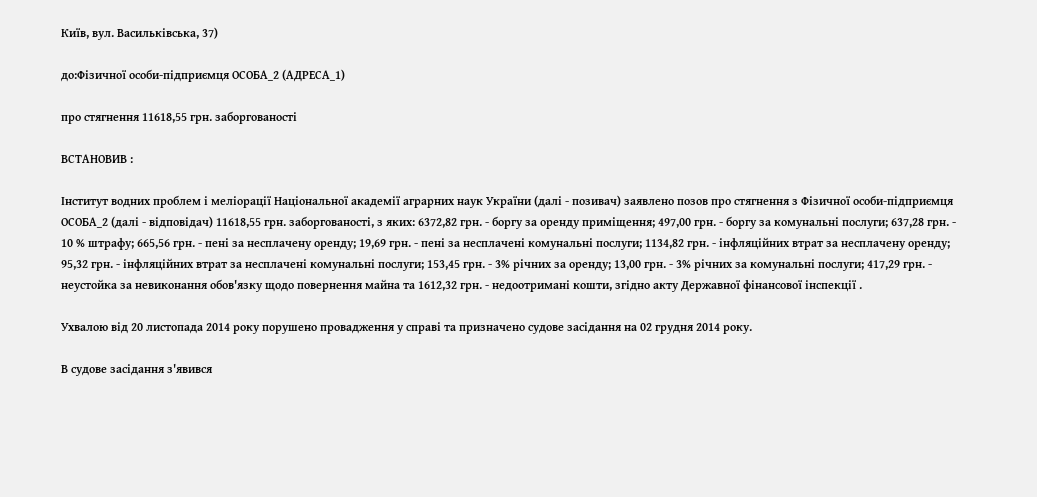Київ, вул. Васильківська, 37)

до:Фізичної особи-підприємця ОСОБА_2 (АДРЕСА_1)

про стягнення 11618,55 грн. заборгованості

ВСТАНОВИВ :

Інститут водних проблем і меліорації Національної академії аграрних наук України (далі - позивач) заявлено позов про стягнення з Фізичної особи-підприємця ОСОБА_2 (далі - відповідач) 11618,55 грн. заборгованості, з яких: 6372,82 грн. - боргу за оренду приміщення; 497,00 грн. - боргу за комунальні послуги; 637,28 грн. - 10 % штрафу; 665,56 грн. - пені за несплачену оренду; 19,69 грн. - пені за несплачені комунальні послуги; 1134,82 грн. - інфляційних втрат за несплачену оренду; 95,32 грн. - інфляційних втрат за несплачені комунальні послуги; 153,45 грн. - 3% річних за оренду; 13,00 грн. - 3% річних за комунальні послуги; 417,29 грн. - неустойка за невиконання обов'язку щодо повернення майна та 1612,32 грн. - недоотримані кошти, згідно акту Державної фінансової інспекції .

Ухвалою від 20 листопада 2014 року порушено провадження у справі та призначено судове засідання на 02 грудня 2014 року.

В судове засідання з'явився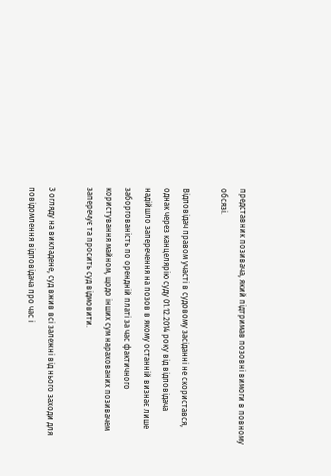представник позивача, який підтримав позовні вимоги в повному обсязі.

Відповідач правом участі в судовому засіданні не скористався, однак через канцелярію суду 01.12.2014 року від відповідача надійшло заперечення на позов в якому останній визнає лише заборгованість по орендній платі за час фактичного користування майном, щодо інших сум нарахованих позивачем заперечує та просить суд відмовити.

З огляду на викладене, суд вжив всі залежні від нього заходи для повідомлення відповідача про час і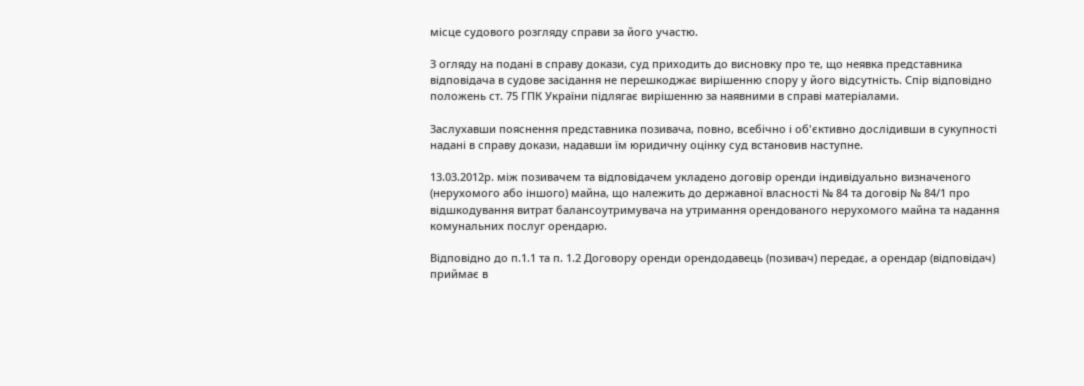місце судового розгляду справи за його участю.

З огляду на подані в справу докази, суд приходить до висновку про те, що неявка представника відповідача в судове засідання не перешкоджає вирішенню спору у його відсутність. Спір відповідно положень ст. 75 ГПК України підлягає вирішенню за наявними в справі матеріалами.

Заслухавши пояснення представника позивача, повно, всебічно і об'єктивно дослідивши в сукупності надані в справу докази, надавши їм юридичну оцінку суд встановив наступне.

13.03.2012р. між позивачем та відповідачем укладено договір оренди індивідуально визначеного (нерухомого або іншого) майна, що належить до державної власності № 84 та договір № 84/1 про відшкодування витрат балансоутримувача на утримання орендованого нерухомого майна та надання комунальних послуг орендарю.

Відповідно до п.1.1 та п. 1.2 Договору оренди орендодавець (позивач) передає, а орендар (відповідач) приймає в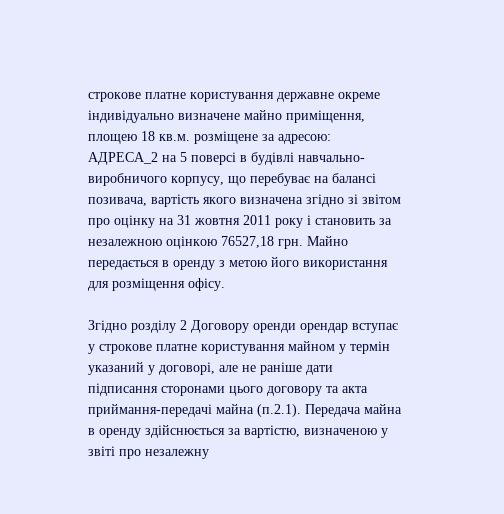строкове платне користування державне окреме індивідуально визначене майно приміщення, площею 18 кв.м. розміщене за адресою: АДРЕСА_2 на 5 поверсі в будівлі навчально-виробничого корпусу, що перебуває на балансі позивача, вартість якого визначена згідно зі звітом про оцінку на 31 жовтня 2011 року і становить за незалежною оцінкою 76527,18 грн. Майно передається в оренду з метою його використання для розміщення офісу.

Згідно розділу 2 Договору оренди орендар вступає у строкове платне користування майном у термін указаний у договорі, але не раніше дати підписання сторонами цього договору та акта приймання-передачі майна (п.2.1). Передача майна в оренду здійснюється за вартістю, визначеною у звіті про незалежну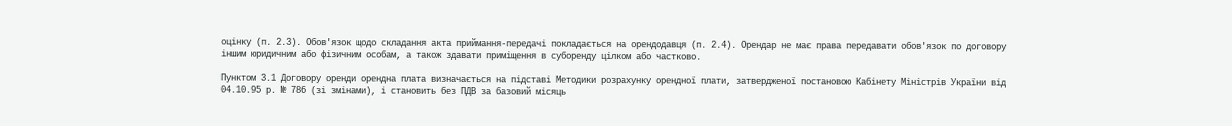оцінку (п. 2.3). Обов'язок щодо складання акта приймання-передачі покладається на орендодавця (п. 2.4). Орендар не має права передавати обов'язок по договору іншим юридичним або фізичним особам, а також здавати приміщення в суборенду цілком або частково.

Пунктом 3.1 Договору оренди орендна плата визначається на підставі Методики розрахунку орендної плати, затвердженої постановою Кабінету Міністрів України від 04.10.95 р. № 786 (зі змінами), і становить без ПДВ за базовий місяць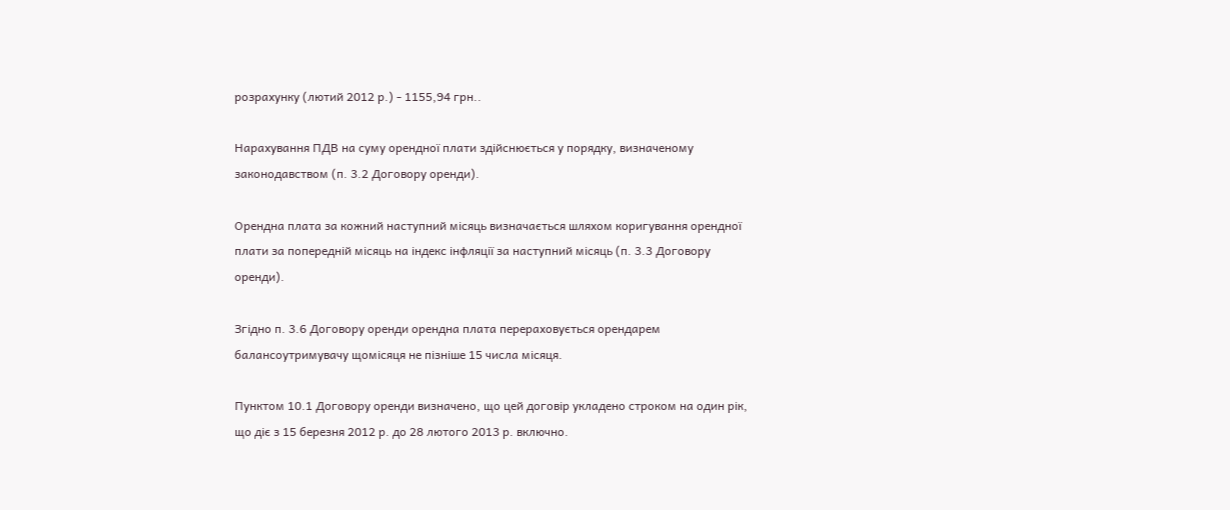розрахунку (лютий 2012 р.) - 1155,94 грн..

Нарахування ПДВ на суму орендної плати здійснюється у порядку, визначеному законодавством (п. 3.2 Договору оренди).

Орендна плата за кожний наступний місяць визначається шляхом коригування орендної плати за попередній місяць на індекс інфляції за наступний місяць (п. 3.3 Договору оренди).

Згідно п. 3.6 Договору оренди орендна плата перераховується орендарем балансоутримувачу щомісяця не пізніше 15 числа місяця.

Пунктом 10.1 Договору оренди визначено, що цей договір укладено строком на один рік, що діє з 15 березня 2012 р. до 28 лютого 2013 р. включно.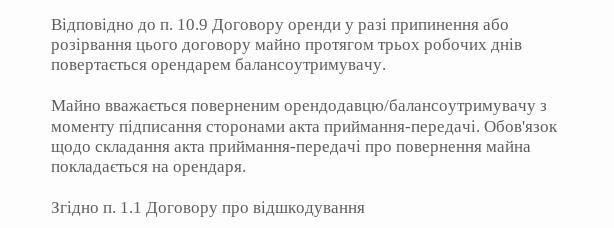Відповідно до п. 10.9 Договору оренди у разі припинення або розірвання цього договору майно протягом трьох робочих днів повертається орендарем балансоутримувачу.

Майно вважається поверненим орендодавцю/балансоутримувачу з моменту підписання сторонами акта приймання-передачі. Обов'язок щодо складання акта приймання-передачі про повернення майна покладається на орендаря.

Згідно п. 1.1 Договору про відшкодування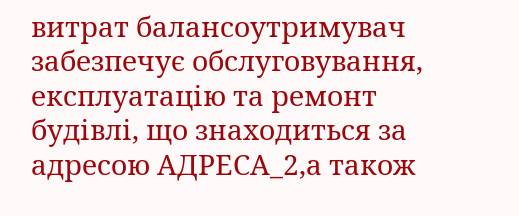витрат балансоутримувач забезпечує обслуговування, експлуатацію та ремонт будівлі, що знаходиться за адресою АДРЕСА_2,а також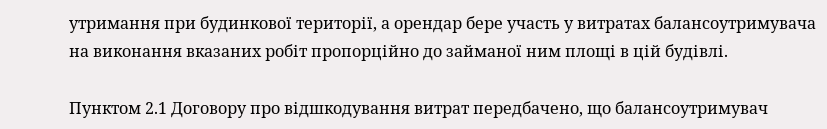утримання при будинкової території, а орендар бере участь у витратах балансоутримувача на виконання вказаних робіт пропорційно до займаної ним площі в цій будівлі.

Пунктом 2.1 Договору про відшкодування витрат передбачено, що балансоутримувач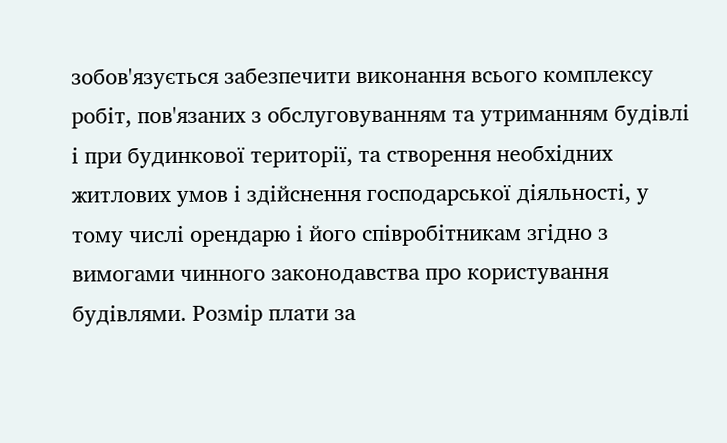зобов'язується забезпечити виконання всього комплексу робіт, пов'язаних з обслуговуванням та утриманням будівлі і при будинкової території, та створення необхідних житлових умов і здійснення господарської діяльності, у тому числі орендарю і його співробітникам згідно з вимогами чинного законодавства про користування будівлями. Розмір плати за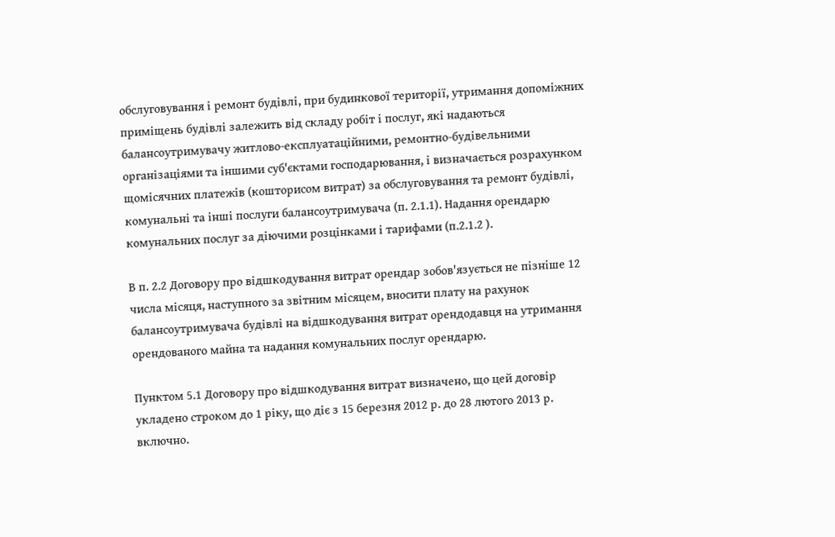обслуговування і ремонт будівлі, при будинкової території, утримання допоміжних приміщень будівлі залежить від складу робіт і послуг, які надаються балансоутримувачу житлово-експлуатаційними, ремонтно-будівельними організаціями та іншими суб'єктами господарювання, і визначається розрахунком щомісячних платежів (кошторисом витрат) за обслуговування та ремонт будівлі, комунальні та інші послуги балансоутримувача (п. 2.1.1). Надання орендарю комунальних послуг за діючими розцінками і тарифами (п.2.1.2 ).

В п. 2.2 Договору про відшкодування витрат орендар зобов'язується не пізніше 12 числа місяця, наступного за звітним місяцем, вносити плату на рахунок балансоутримувача будівлі на відшкодування витрат орендодавця на утримання орендованого майна та надання комунальних послуг орендарю.

Пунктом 5.1 Договору про відшкодування витрат визначено, що цей договір укладено строком до 1 ріку, що діє з 15 березня 2012 р. до 28 лютого 2013 р. включно.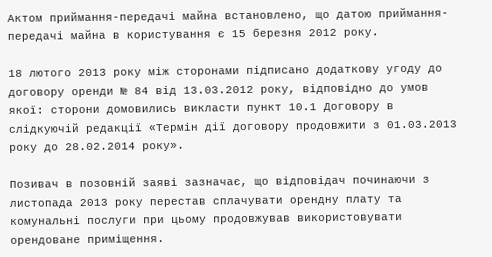Актом приймання-передачі майна встановлено, що датою приймання-передачі майна в користування є 15 березня 2012 року.

18 лютого 2013 року між сторонами підписано додаткову угоду до договору оренди № 84 від 13.03.2012 року, відповідно до умов якої: сторони домовились викласти пункт 10.1 Договору в слідкуючій редакції «Термін дії договору продовжити з 01.03.2013 року до 28.02.2014 року».

Позивач в позовній заяві зазначає, що відповідач починаючи з листопада 2013 року перестав сплачувати орендну плату та комунальні послуги при цьому продовжував використовувати орендоване приміщення.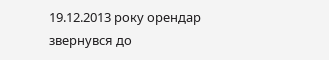19.12.2013 року орендар звернувся до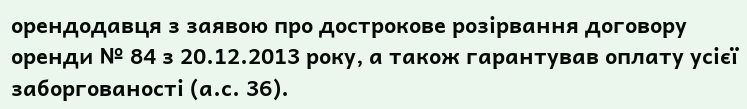орендодавця з заявою про дострокове розірвання договору оренди № 84 з 20.12.2013 року, а також гарантував оплату усієї заборгованості (а.с. 36).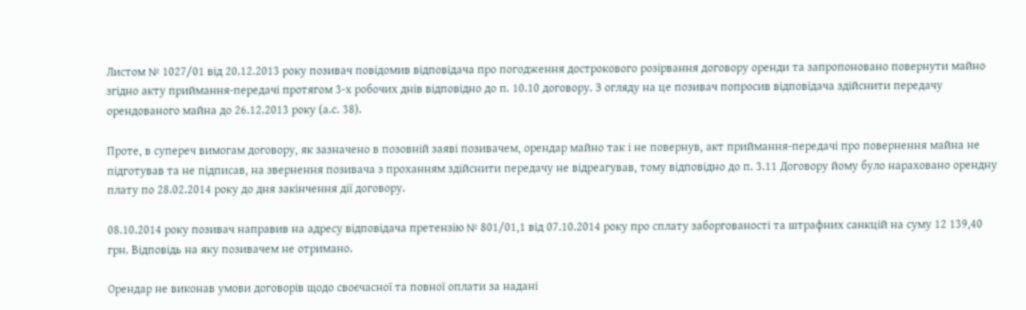Листом № 1027/01 від 20.12.2013 року позивач повідомив відповідача про погодження дострокового розірвання договору оренди та запропоновано повернути майно згідно акту приймання-передачі протягом 3-х робочих днів відповідно до п. 10.10 договору. З огляду на це позивач попросив відповідача здійснити передачу орендованого майна до 26.12.2013 року (а.с. 38).

Проте, в супереч вимогам договору, як зазначено в позовній заяві позивачем, орендар майно так і не повернув, акт приймання-передачі про повернення майна не підготував та не підписав, на звернення позивача з проханням здійснити передачу не відреагував, тому відповідно до п. 3.11 Договору йому було нараховано орендну плату по 28.02.2014 року до дня закінчення дії договору.

08.10.2014 року позивач направив на адресу відповідача претензію № 801/01,1 від 07.10.2014 року про сплату заборгованості та штрафних санкцій на суму 12 139,40 грн. Відповідь на яку позивачем не отримано.

Орендар не виконав умови договорів щодо своєчасної та повної оплати за надані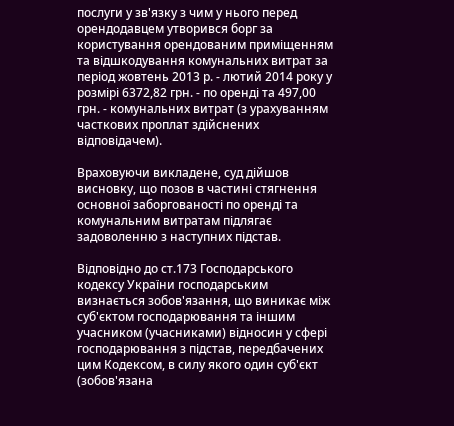послуги у зв'язку з чим у нього перед орендодавцем утворився борг за користування орендованим приміщенням та відшкодування комунальних витрат за період жовтень 2013 р. - лютий 2014 року у розмірі 6372,82 грн. - по оренді та 497,00 грн. - комунальних витрат (з урахуванням часткових проплат здійснених відповідачем).

Враховуючи викладене, суд дійшов висновку, що позов в частині стягнення основної заборгованості по оренді та комунальним витратам підлягає задоволенню з наступних підстав.

Відповідно до ст.173 Господарського кодексу України господарським визнається зобов'язання, що виникає між суб'єктом господарювання та іншим учасником (учасниками) відносин у сфері господарювання з підстав, передбачених цим Кодексом, в силу якого один суб'єкт (зобов'язана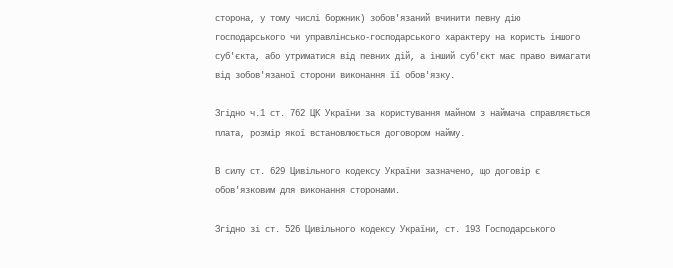сторона, у тому числі боржник) зобов'язаний вчинити певну дію господарського чи управлінсько-господарського характеру на користь іншого суб'єкта, або утриматися від певних дій, а інший суб'єкт має право вимагати від зобов'язаної сторони виконання її обов'язку.

Згідно ч.1 ст. 762 ЦК України за користування майном з наймача справляється плата, розмір якої встановлюється договором найму.

В силу ст. 629 Цивільного кодексу України зазначено, що договір є обов'язковим для виконання сторонами.

Згідно зі ст. 526 Цивільного кодексу України, ст. 193 Господарського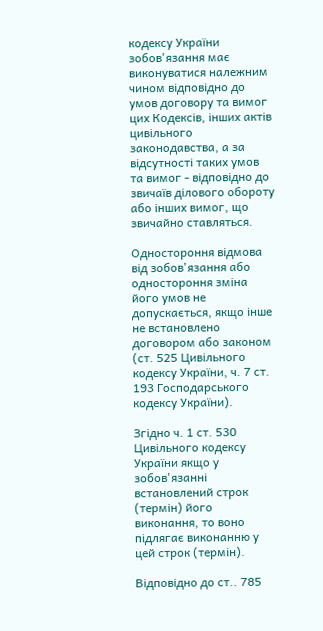кодексу України зобов'язання має виконуватися належним чином відповідно до умов договору та вимог цих Кодексів, інших актів цивільного законодавства, а за відсутності таких умов та вимог - відповідно до звичаїв ділового обороту або інших вимог, що звичайно ставляться.

Одностороння відмова від зобов'язання або одностороння зміна його умов не допускається, якщо інше не встановлено договором або законом (ст. 525 Цивільного кодексу України, ч. 7 ст. 193 Господарського кодексу України).

Згідно ч. 1 ст. 530 Цивільного кодексу України якщо у зобов'язанні встановлений строк (термін) його виконання, то воно підлягає виконанню у цей строк (термін).

Відповідно до ст.. 785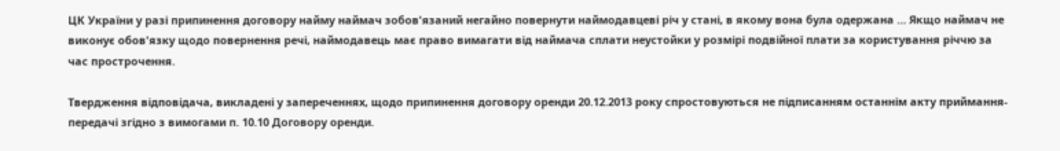ЦК України у разі припинення договору найму наймач зобов'язаний негайно повернути наймодавцеві річ у стані, в якому вона була одержана … Якщо наймач не виконує обов'язку щодо повернення речі, наймодавець має право вимагати від наймача сплати неустойки у розмірі подвійної плати за користування річчю за час прострочення.

Твердження відповідача, викладені у запереченнях, щодо припинення договору оренди 20.12.2013 року спростовуються не підписанням останнім акту приймання-передачі згідно з вимогами п. 10.10 Договору оренди.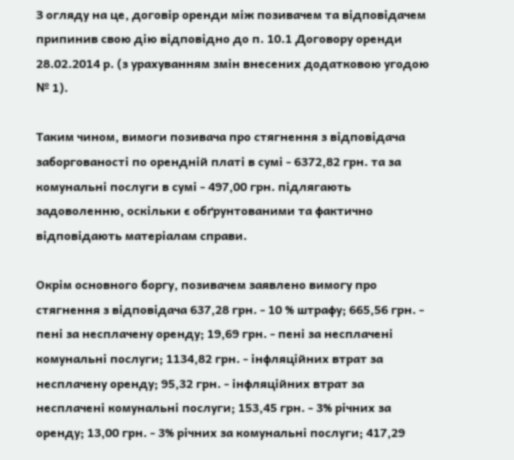З огляду на це, договір оренди між позивачем та відповідачем припинив свою дію відповідно до п. 10.1 Договору оренди 28.02.2014 р. (з урахуванням змін внесених додатковою угодою № 1).

Таким чином, вимоги позивача про стягнення з відповідача заборгованості по орендній платі в сумі - 6372,82 грн. та за комунальні послуги в сумі - 497,00 грн. підлягають задоволенню, оскільки є обґрунтованими та фактично відповідають матеріалам справи.

Окрім основного боргу, позивачем заявлено вимогу про стягнення з відповідача 637,28 грн. - 10 % штрафу; 665,56 грн. - пені за несплачену оренду; 19,69 грн. - пені за несплачені комунальні послуги; 1134,82 грн. - інфляційних втрат за несплачену оренду; 95,32 грн. - інфляційних втрат за несплачені комунальні послуги; 153,45 грн. - 3% річних за оренду; 13,00 грн. - 3% річних за комунальні послуги; 417,29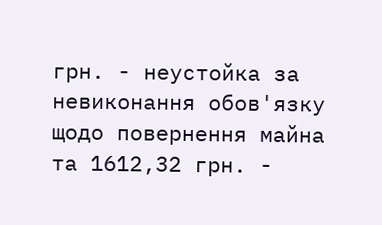грн. - неустойка за невиконання обов'язку щодо повернення майна та 1612,32 грн. -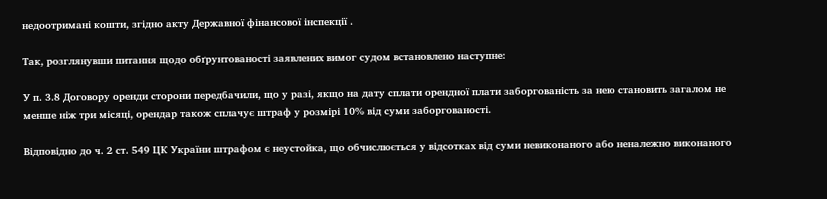недоотримані кошти, згідно акту Державної фінансової інспекції .

Так, розглянувши питання щодо обґрунтованості заявлених вимог судом встановлено наступне:

У п. 3.8 Договору оренди сторони передбачили, що у разі, якщо на дату сплати орендної плати заборгованість за нею становить загалом не менше ніж три місяці, орендар також сплачує штраф у розмірі 10% від суми заборгованості.

Відповідно до ч. 2 ст. 549 ЦК України штрафом є неустойка, що обчислюється у відсотках від суми невиконаного або неналежно виконаного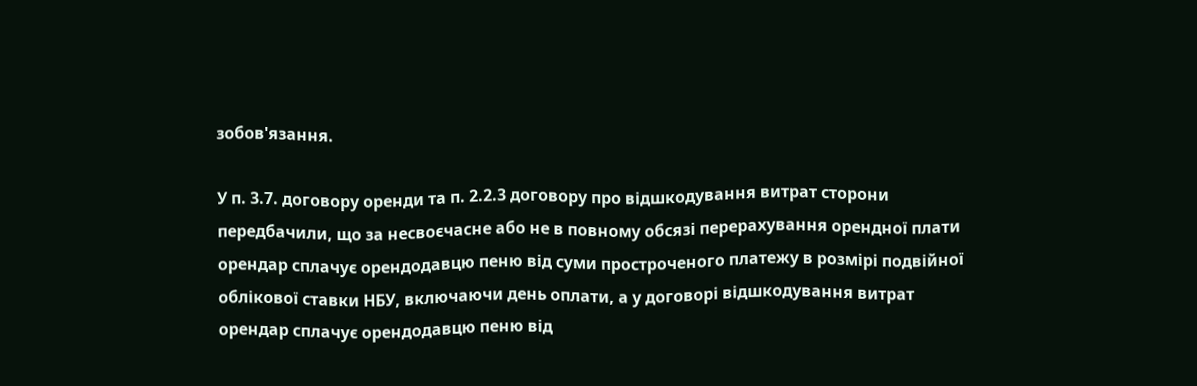зобов'язання.

У п. 3.7. договору оренди та п. 2.2.3 договору про відшкодування витрат сторони передбачили, що за несвоєчасне або не в повному обсязі перерахування орендної плати орендар сплачує орендодавцю пеню від суми простроченого платежу в розмірі подвійної облікової ставки НБУ, включаючи день оплати, а у договорі відшкодування витрат орендар сплачує орендодавцю пеню від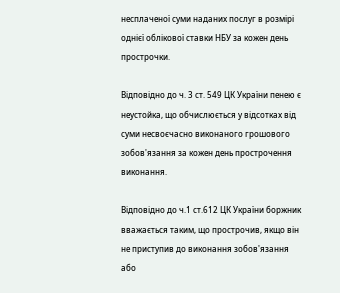несплаченої суми наданих послуг в розмірі однієї облікової ставки НБУ за кожен день прострочки.

Відповідно до ч. 3 ст. 549 ЦК України пенею є неустойка, що обчислюється у відсотках від суми несвоєчасно виконаного грошового зобов'язання за кожен день прострочення виконання.

Відповідно до ч.1 ст.612 ЦК України боржник вважається таким, що прострочив, якщо він не приступив до виконання зобов'язання або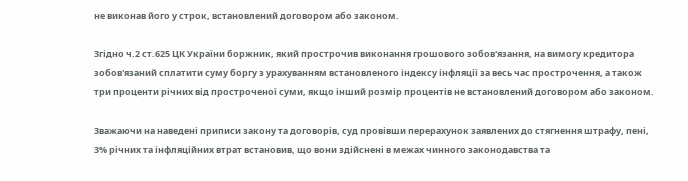не виконав його у строк, встановлений договором або законом.

Згідно ч.2 ст.625 ЦК України боржник, який прострочив виконання грошового зобов'язання, на вимогу кредитора зобов'язаний сплатити суму боргу з урахуванням встановленого індексу інфляції за весь час прострочення, а також три проценти річних від простроченої суми, якщо інший розмір процентів не встановлений договором або законом.

Зважаючи на наведені приписи закону та договорів, суд провівши перерахунок заявлених до стягнення штрафу, пені, 3% річних та інфляційних втрат встановив, що вони здійснені в межах чинного законодавства та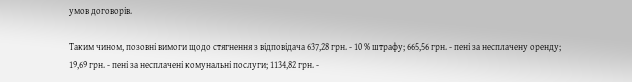умов договорів.

Таким чином, позовні вимоги щодо стягнення з відповідача 637,28 грн. - 10 % штрафу; 665,56 грн. - пені за несплачену оренду; 19,69 грн. - пені за несплачені комунальні послуги; 1134,82 грн. -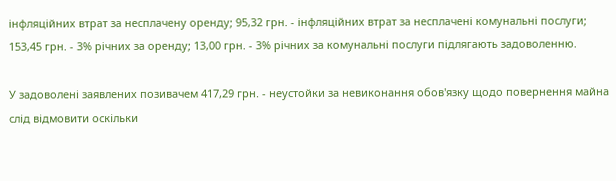інфляційних втрат за несплачену оренду; 95,32 грн. - інфляційних втрат за несплачені комунальні послуги; 153,45 грн. - 3% річних за оренду; 13,00 грн. - 3% річних за комунальні послуги підлягають задоволенню.

У задоволені заявлених позивачем 417,29 грн. - неустойки за невиконання обов'язку щодо повернення майна слід відмовити оскільки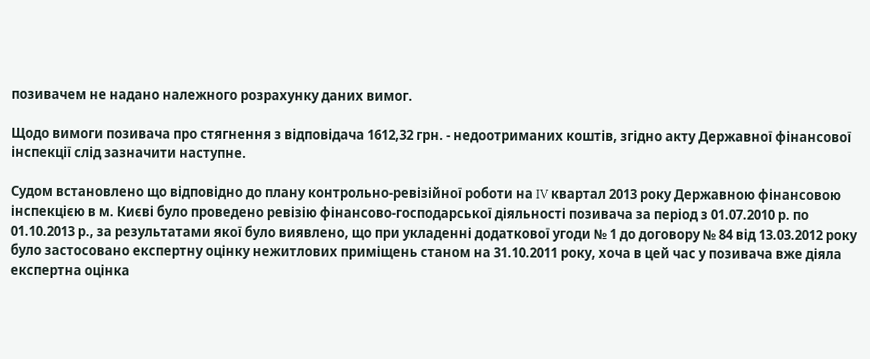позивачем не надано належного розрахунку даних вимог.

Щодо вимоги позивача про стягнення з відповідача 1612,32 грн. - недоотриманих коштів, згідно акту Державної фінансової інспекції слід зазначити наступне.

Судом встановлено що відповідно до плану контрольно-ревізійної роботи на IV квартал 2013 року Державною фінансовою інспекцією в м. Києві було проведено ревізію фінансово-господарської діяльності позивача за період з 01.07.2010 р. по 01.10.2013 р., за результатами якої було виявлено, що при укладенні додаткової угоди № 1 до договору № 84 від 13.03.2012 року було застосовано експертну оцінку нежитлових приміщень станом на 31.10.2011 року, хоча в цей час у позивача вже діяла експертна оцінка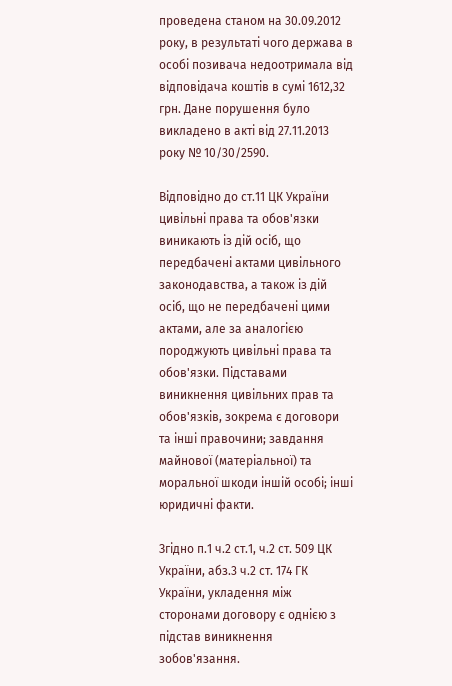проведена станом на 30.09.2012 року, в результаті чого держава в особі позивача недоотримала від відповідача коштів в сумі 1612,32 грн. Дане порушення було викладено в акті від 27.11.2013 року № 10/30/2590.

Відповідно до ст.11 ЦК України цивільні права та обов'язки виникають із дій осіб, що передбачені актами цивільного законодавства, а також із дій осіб, що не передбачені цими актами, але за аналогією породжують цивільні права та обов'язки. Підставами виникнення цивільних прав та обов'язків, зокрема є договори та інші правочини; завдання майнової (матеріальної) та моральної шкоди іншій особі; інші юридичні факти.

Згідно п.1 ч.2 ст.1, ч.2 ст. 509 ЦК України, абз.3 ч.2 ст. 174 ГК України, укладення між сторонами договору є однією з підстав виникнення зобов'язання.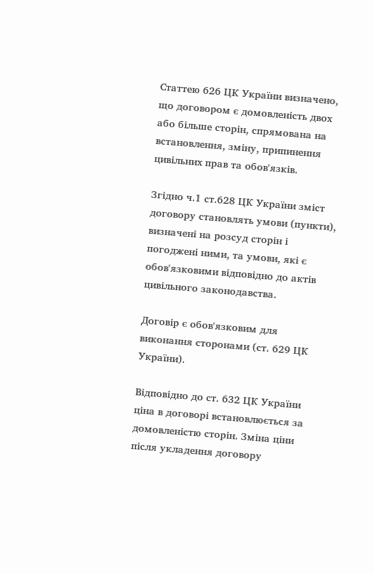Статтею 626 ЦК України визначено, що договором є домовленість двох або більше сторін, спрямована на встановлення, зміну, припинення цивільних прав та обов'язків.

Згідно ч.1 ст.628 ЦК України зміст договору становлять умови (пункти), визначені на розсуд сторін і погоджені ними, та умови, які є обов'язковими відповідно до актів цивільного законодавства.

Договір є обов'язковим для виконання сторонами (ст. 629 ЦК України).

Відповідно до ст. 632 ЦК України ціна в договорі встановлюється за домовленістю сторін. Зміна ціни після укладення договору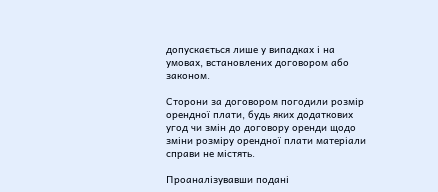допускається лише у випадках і на умовах, встановлених договором або законом.

Сторони за договором погодили розмір орендної плати, будь яких додаткових угод чи змін до договору оренди щодо зміни розміру орендної плати матеріали справи не містять.

Проаналізувавши подані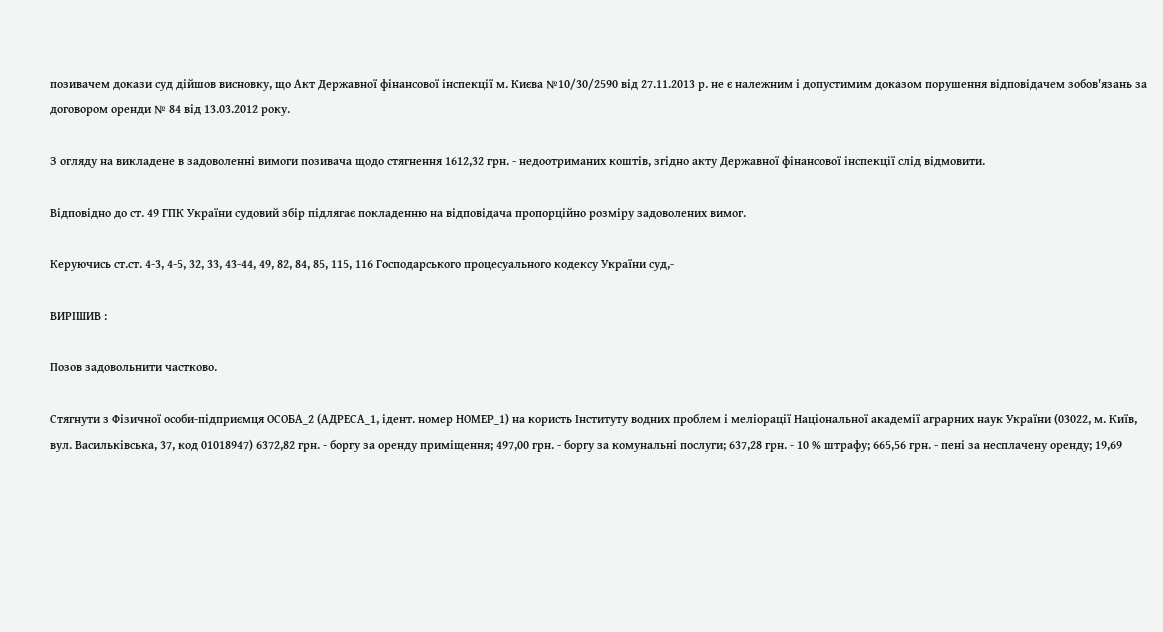позивачем докази суд дійшов висновку, що Акт Державної фінансової інспекції м. Києва №10/30/2590 від 27.11.2013 р. не є належним і допустимим доказом порушення відповідачем зобов'язань за договором оренди № 84 від 13.03.2012 року.

З огляду на викладене в задоволенні вимоги позивача щодо стягнення 1612,32 грн. - недоотриманих коштів, згідно акту Державної фінансової інспекції слід відмовити.

Відповідно до ст. 49 ГПК України судовий збір підлягає покладенню на відповідача пропорційно розміру задоволених вимог.

Керуючись ст.ст. 4-3, 4-5, 32, 33, 43-44, 49, 82, 84, 85, 115, 116 Господарського процесуального кодексу України суд,-

ВИРІШИВ :

Позов задовольнити частково.

Стягнути з Фізичної особи-підприємця ОСОБА_2 (АДРЕСА_1, ідент. номер НОМЕР_1) на користь Інституту водних проблем і меліорації Національної академії аграрних наук України (03022, м. Київ, вул. Васильківська, 37, код 01018947) 6372,82 грн. - боргу за оренду приміщення; 497,00 грн. - боргу за комунальні послуги; 637,28 грн. - 10 % штрафу; 665,56 грн. - пені за несплачену оренду; 19,69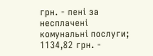грн. - пені за несплачені комунальні послуги; 1134,82 грн. -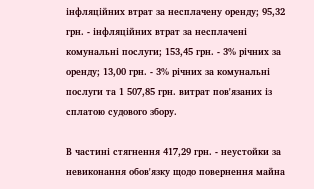інфляційних втрат за несплачену оренду; 95,32 грн. - інфляційних втрат за несплачені комунальні послуги; 153,45 грн. - 3% річних за оренду; 13,00 грн. - 3% річних за комунальні послуги та 1 507,85 грн. витрат пов'язаних із сплатою судового збору.

В частині стягнення 417,29 грн. - неустойки за невиконання обов'язку щодо повернення майна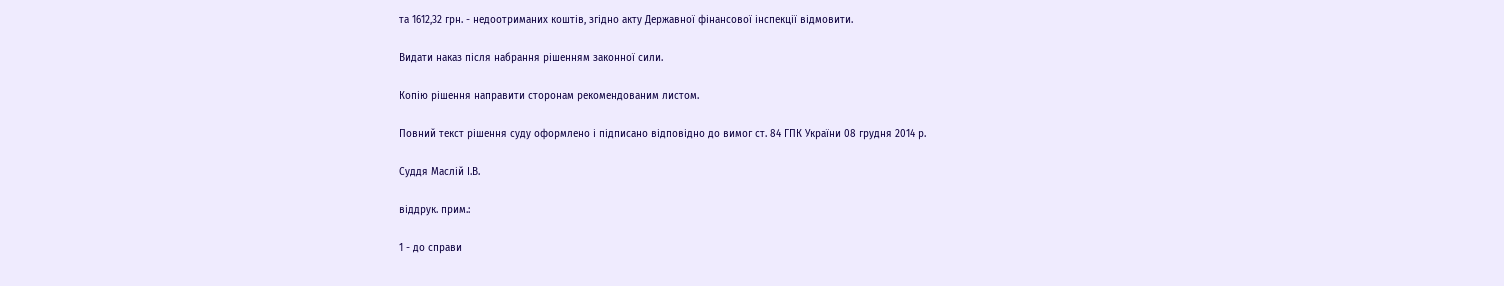та 1612,32 грн. - недоотриманих коштів, згідно акту Державної фінансової інспекції відмовити.

Видати наказ після набрання рішенням законної сили.

Копію рішення направити сторонам рекомендованим листом.

Повний текст рішення суду оформлено і підписано відповідно до вимог ст. 84 ГПК України 08 грудня 2014 р.

Суддя Маслій І.В.

віддрук. прим.:

1 - до справи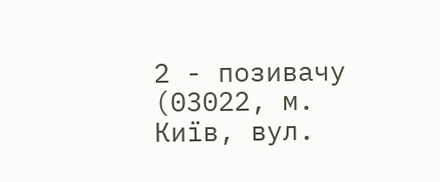2 - позивачу (03022, м. Київ, вул.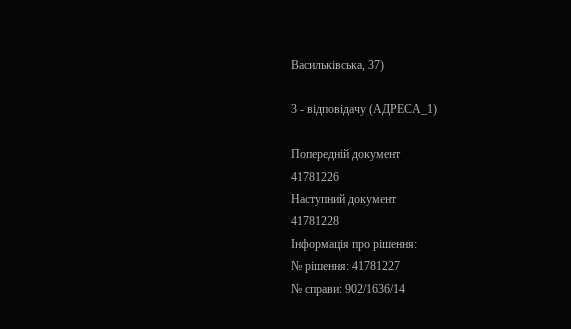Васильківська, 37)

3 - відповідачу (АДРЕСА_1)

Попередній документ
41781226
Наступний документ
41781228
Інформація про рішення:
№ рішення: 41781227
№ справи: 902/1636/14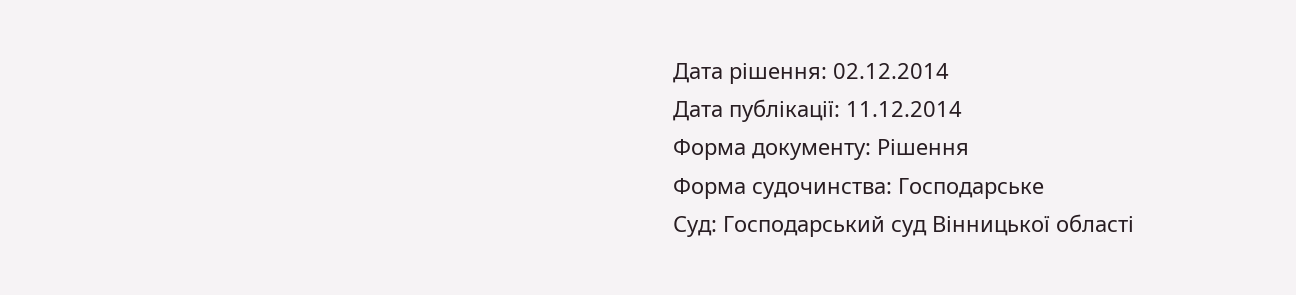Дата рішення: 02.12.2014
Дата публікації: 11.12.2014
Форма документу: Рішення
Форма судочинства: Господарське
Суд: Господарський суд Вінницької області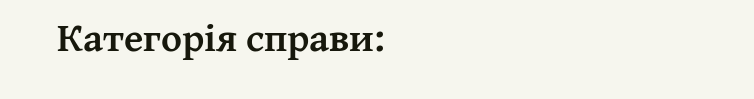Категорія справи: